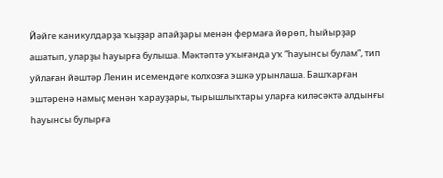Йәйге каникулдарҙа ҡыҙҙар апайҙары менән фермаға йөрөп, һыйырҙар ашатып, уларҙы һауырға булыша. Мәктәптә уҡығанда уҡ “һауынсы булам”, тип уйлаған йәштәр Ленин исемендәге колхозға эшкә урынлаша. Башҡарған эштәренә намыҫ менән ҡарауҙары, тырышлыҡтары уларға киләсәктә алдынғы һауынсы булырға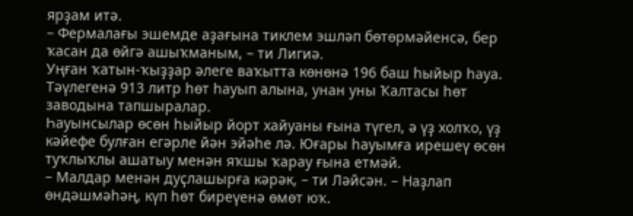ярҙам итә.
– Фермалағы эшемде аҙағына тиклем эшләп бөтөрмәйенсә, бер ҡасан да өйгә ашыҡманым, – ти Лигиә.
Уңған ҡатын-ҡыҙҙар әлеге ваҡытта көнөнә 196 баш һыйыр һауа. Тәүлегенә 913 литр һөт һауып алына, унан уны Ҡалтасы һөт заводына тапшыралар.
Һауынсылар өсөн һыйыр йорт хайуаны ғына түгел, ә үҙ холҡо, үҙ кәйефе булған егәрле йән эйәһе лә. Юғары һауымға ирешеү өсөн туҡлыҡлы ашатыу менән яҡшы ҡарау ғына етмәй.
– Малдар менән дуҫлашырға кәрәк, – ти Ләйсән. – Наҙлап өндәшмәһәң, күп һөт биреүенә өмөт юҡ.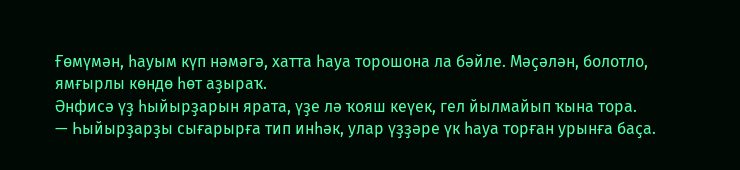Ғөмүмән, һауым күп нәмәгә, хатта һауа торошона ла бәйле. Мәҫәлән, болотло, ямғырлы көндө һөт аҙыраҡ.
Әнфисә үҙ һыйырҙарын ярата, үҙе лә ҡояш кеүек, гел йылмайып ҡына тора.
— Һыйырҙарҙы сығарырға тип инһәк, улар үҙҙәре үк һауа торған урынға баҫа.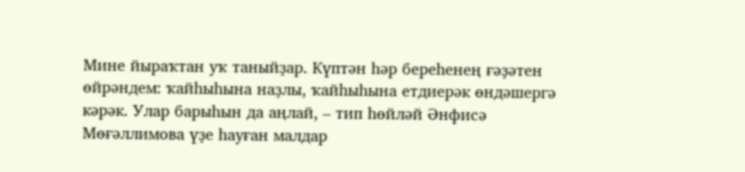Мине йыраҡтан уҡ таныйҙар. Күптән һәр береһенең ғәҙәтен өйрәндем: ҡайһыһына наҙлы, ҡайһыһына етдиерәк өндәшергә кәрәк. Улар барыһын да аңлай, – тип һөйләй Әнфисә Мөғәллимова үҙе һауған малдар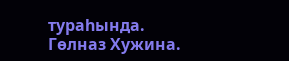тураһында.
Гөлназ Хужина.